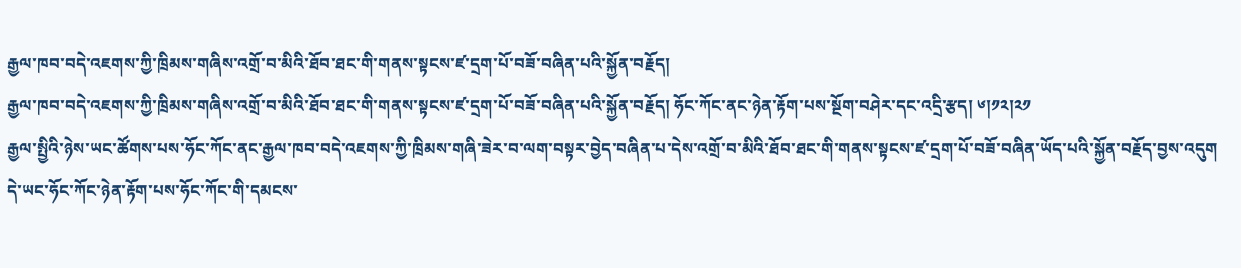རྒྱལ་ཁབ་བདེ་འཇགས་ཀྱི་ཁྲིམས་གཞིས་འགྲོ་བ་མིའི་ཐོབ་ཐང་གི་གནས་སྟངས་ཛ་དྲག་པོ་བཟོ་བཞིན་པའི་སྐྱོན་བརྗོད།
རྒྱལ་ཁབ་བདེ་འཇགས་ཀྱི་ཁྲིམས་གཞིས་འགྲོ་བ་མིའི་ཐོབ་ཐང་གི་གནས་སྟངས་ཛ་དྲག་པོ་བཟོ་བཞིན་པའི་སྐྱོན་བརྗོད། ཧོང་ཀོང་ནང་ཉེན་རྟོག་པས་སྔོག་བཤེར་དང་འདྲི་རྩད། ༦།༡༢།༢༡
རྒྱལ་སྤྱིའི་ཉེས་ཡང་ཚོགས་པས་ཧོང་ཀོང་ནང་རྒྱལ་ཁབ་བདེ་འཇགས་ཀྱི་ཁྲིམས་གཞི་ཟེར་བ་ལག་བསྟར་བྱེད་བཞིན་པ་དེས་འགྲོ་བ་མིའི་ཐོབ་ཐང་གི་གནས་སྟངས་ཛ་དྲག་པོ་བཟོ་བཞིན་ཡོད་པའི་སྐྱོན་བརྗོད་བྱས་འདུག
དེ་ཡང་ཧོང་ཀོང་ཉེན་རྟོག་པས་ཧོང་ཀོང་གི་དམངས་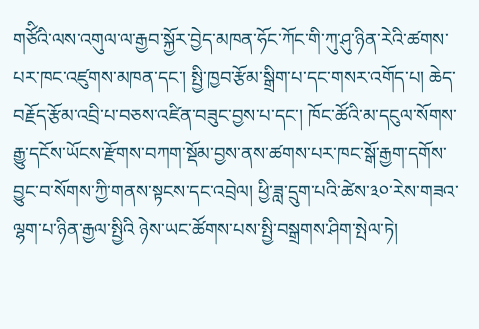གཙོིའི་ལས་འགུལ་ལ་རྒྱབ་སྐྱོར་བྱེད་མཁན་ཧོང་ཀོང་གི་ཀུ་ཤུ་ཉིན་རེའི་ཚགས་པར་ཁང་འཛུགས་མཁན་དང་། སྤྱི་ཁྱབ་རྩོམ་སྒྲིག་པ་དང་གསར་འགོད་པ། ཆེད་བརྗོད་རྩོམ་འབྲི་པ་བཅས་འཛིན་བཟུང་བྱས་པ་དང་། ཁོང་ཚོའི་མ་དངུལ་སོགས་རྒྱུ་དངོས་ཡོངས་རྫོགས་བཀག་སྡོམ་བྱས་ནས་ཚགས་པར་ཁང་སྒོ་རྒྱག་དགོས་བྱུང་བ་སོགས་ཀྱི་གནས་སྟངས་དང་འབྲེལ། ཕྱི་ཟླ་དྲུག་པའི་ཚེས་༣༠་རེས་གཟའ་ལྷག་པ་ཉིན་རྒྱལ་སྤྱིའི ཉེས་ཡང་ཚོགས་པས་སྤྱི་བསྒྲགས་ཤིག་སྤེལ་ཏེ།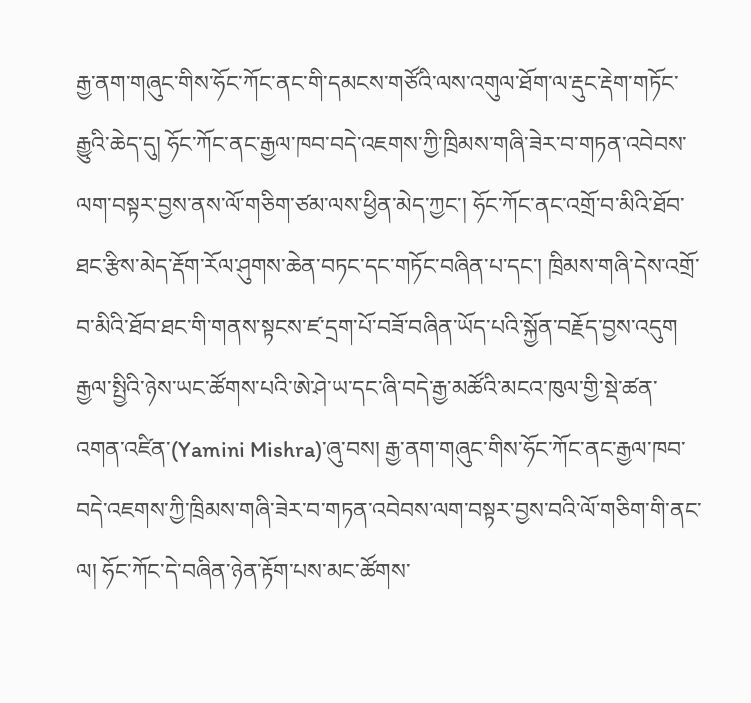རྒྱ་ནག་གཞུང་གིས་ཧོང་ཀོང་ནང་གི་དམངས་གཙོའི་ལས་འགུལ་ཐོག་ལ་རྡུང་རྡེག་གཏོང་རྒྱུའི་ཆེད་དུ། ཧོང་ཀོང་ནང་རྒྱལ་ཁབ་བདེ་འཇགས་ཀྱི་ཁྲིམས་གཞི་ཟེར་བ་གཏན་འབེབས་ལག་བསྟར་བྱས་ནས་ལོ་གཅིག་ཙམ་ལས་ཕྱིན་མེད་ཀྱང་། ཧོང་ཀོང་ནང་འགྲོ་བ་མིའི་ཐོབ་ཐང་རྩིས་མེད་རྡོག་རོལ་ཤུགས་ཆེན་བཏང་དང་གཏོང་བཞིན་པ་དང་། ཁྲིམས་གཞི་དེས་འགྲོ་བ་མིའི་ཐོབ་ཐང་གི་གནས་སྟངས་ཛ་དྲག་པོ་བཟོ་བཞིན་ཡོད་པའི་སྐྱོན་བརྗོད་བྱས་འདུག
རྒྱལ་སྤྱིའི་ཉེས་ཡང་ཚོགས་པའི་ཨེ་ཤེ་ཡ་དང་ཞི་བདེ་རྒྱ་མཚོའི་མངའ་ཁུལ་གྱི་སྡེ་ཚན་འགན་འཛིན་(Yamini Mishra)་ཞུ་བས། རྒྱ་ནག་གཞུང་གིས་ཧོང་ཀོང་ནང་རྒྱལ་ཁབ་བདེ་འཇགས་ཀྱི་ཁྲིམས་གཞི་ཟེར་བ་གཏན་འབེབས་ལག་བསྟར་བྱས་བའི་ལོ་གཅིག་གི་ནང་ལ། ཧོང་ཀོང་དེ་བཞིན་ཉེན་རྟོག་པས་མང་ཚོགས་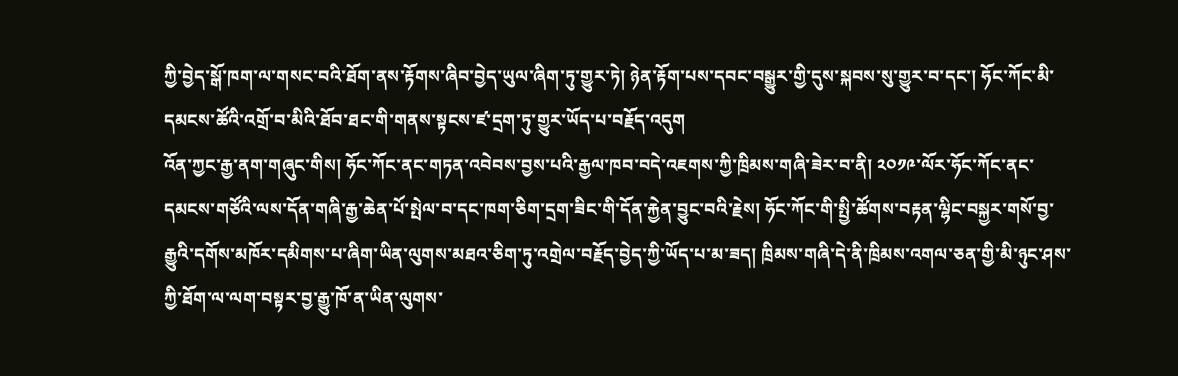ཀྱི་བྱེད་སྒོ་ཁག་ལ་གསང་བའི་ཐོག་ནས་རྟོགས་ཞིབ་བྱེད་ཡུལ་ཞིག་ཏུ་གྱུར་ཏེ། ཉེན་རྟོག་པས་དབང་བསྒྱུར་གྱི་དུས་སྐབས་སུ་གྱུར་བ་དང་། ཧོང་ཀོང་མི་དམངས་ཚོའི་འགྲོ་བ་མིའི་ཐོབ་ཐང་གི་གནས་སྟངས་ཛ་དྲག་ཏུ་གྱུར་ཡོད་པ་བརྗོད་འདུག
འོན་ཀྱང་རྒྱ་ནག་གཞུང་གིས། ཧོང་ཀོང་ནང་གཏན་འབེབས་བྱས་པའི་རྒྱལ་ཁབ་བདེ་འཇགས་ཀྱི་ཁྲིམས་གཞི་ཟེར་བ་ནི། ༢༠༡༩་ལོར་ཧོང་ཀོང་ནང་དམངས་གཙོའི་ལས་དོན་གཞི་རྒྱ་ཆེན་པོ་སྤེལ་བ་དང་ཁག་ཅིག་དྲག་ཟིང་གི་དོན་རྐྱེན་བྱུང་བའི་རྗེས། ཧོང་ཀོང་གི་སྤྱི་ཚོགས་བརྟན་ལྷིང་བསྐྱར་གསོ་བྱ་རྒྱུའི་དགོས་མཁོར་དམིགས་པ་ཞིག་ཡིན་ལུགས་མཐའ་ཅིག་ཏུ་འགྲེལ་བརྗོད་བྱེད་ཀྱི་ཡོད་པ་མ་ཟད། ཁྲིམས་གཞི་དེ་ནི་ཁྲིམས་འགལ་ཅན་གྱི་མི་ཉུང་ཤས་ཀྱི་ཐོག་ལ་ལག་བསྟར་བྱ་རྒྱུ་ཁོ་ན་ཡིན་ལུགས་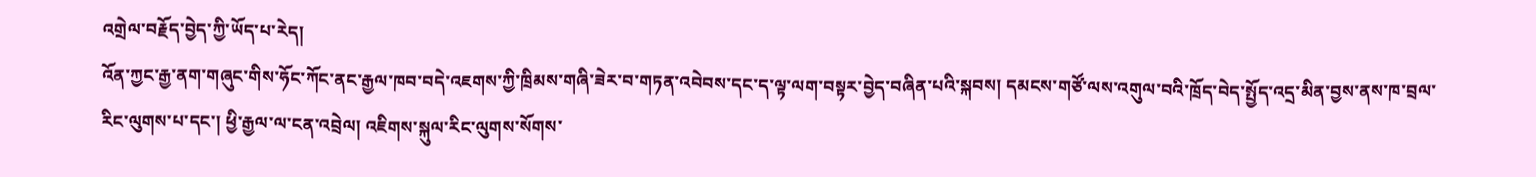འགྲེལ་བརྗོད་བྱེད་ཀྱི་ཡོད་པ་རེད།
འོན་ཀྱང་རྒྱ་ནག་གཞུང་གིས་ཧོང་ཀོང་ནང་རྒྱལ་ཁབ་བདེ་འཇགས་ཀྱི་ཁྲིམས་གཞི་ཟེར་བ་གཏན་འབེབས་དང་ད་ལྟ་ལག་བསྟར་བྱེད་བཞིན་པའི་སྐབས། དམངས་གཙོ་ལས་འགུལ་བའི་ཁྲོད་བེད་སྤྱོད་འདྲ་མིན་བྱས་ནས་ཁ་བྲལ་རིང་ལུགས་པ་དང་། ཕྱི་རྒྱལ་ལ་ངན་འབྲེལ། འཇིགས་སྐུལ་རིང་ལུགས་སོགས་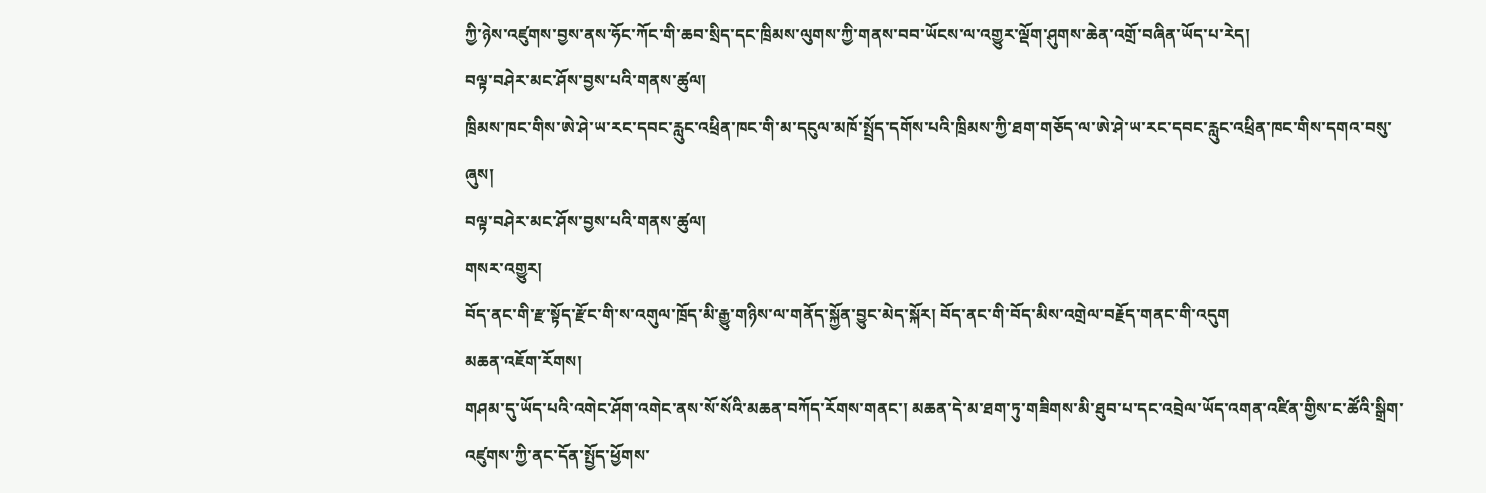ཀྱི་ཉེས་འཛུགས་བྱས་ནས་ཧོང་ཀོང་གི་ཆབ་སྲིད་དང་ཁྲིམས་ལུགས་ཀྱི་གནས་བབ་ཡོངས་ལ་འགྱུར་ལྡོག་ཤུགས་ཆེན་འགྲོ་བཞིན་ཡོད་པ་རེད།
བལྟ་བཤེར་མང་ཤོས་བྱས་པའི་གནས་ཚུལ།
ཁྲིམས་ཁང་གིས་ཨེ་ཤེ་ཡ་རང་དབང་རླུང་འཕྲིན་ཁང་གི་མ་དངུལ་མཁོ་སྤྲོད་དགོས་པའི་ཁྲིམས་ཀྱི་ཐག་གཅོད་ལ་ཨེ་ཤེ་ཡ་རང་དབང་རླུང་འཕྲིན་ཁང་གིས་དགའ་བསུ་ཞུས།
བལྟ་བཤེར་མང་ཤོས་བྱས་པའི་གནས་ཚུལ།
གསར་འགྱུར།
བོད་ནང་གི་རྫ་སྟོད་རྫོང་གི་ས་འགུལ་ཁྲོད་མི་རྒྱུ་གཉིས་ལ་གནོད་སྐྱོན་བྱུང་མེད་སྐོར། བོད་ནང་གི་བོད་མིས་འགྲེལ་བརྗོད་གནང་གི་འདུག
མཆན་འཇོག་རོགས།
གཤམ་དུ་ཡོད་པའི་འགེང་ཤོག་འགེང་ནས་སོ་སོའི་མཆན་བཀོད་རོགས་གནང་། མཆན་དེ་མ་ཐག་ཏུ་གཟིགས་མི་ཐུབ་པ་དང་འབྲེལ་ཡོད་འགན་འཛིན་གྱིས་ང་ཚོའི་སྒྲིག་འཛུགས་ཀྱི་ནང་དོན་སྤྱོད་ཕྱོགས་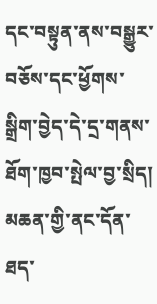དང་བསྟུན་ནས་བསྒྱུར་བཅོས་དང་ཕྱོགས་སྒྲིག་བྱེད་དེ་དྲ་གནས་ཐོག་ཁྱབ་སྤེལ་བྱ་སྲིད། མཆན་གྱི་ནང་དོན་ཐད་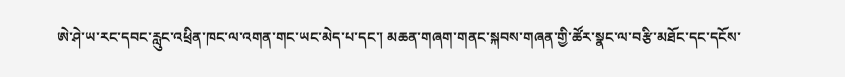ཨེ་ཤེ་ཡ་རང་དབང་རླུང་འཕྲིན་ཁང་ལ་འགན་གང་ཡང་མེད་པ་དང་། མཆན་གཞག་གནང་སྐབས་གཞན་གྱི་ཚོར་སྣང་ལ་བརྩི་མཐོང་དང་དངོས་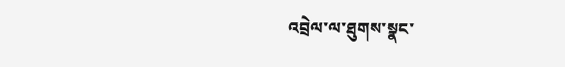འབྲེལ་ལ་ཐུགས་སྣང་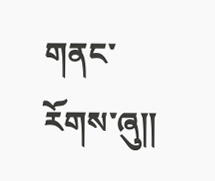གནང་རོགས་ཞུ༎